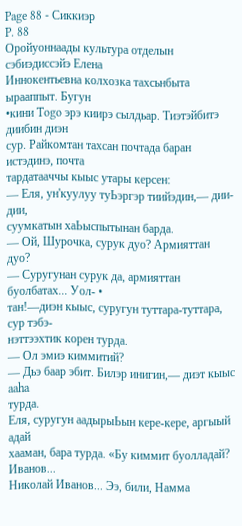Page 88 - Сиккиэр
P. 88
Оройуоннаады культура отделын сэбиэдиссэйэ Елена
Иннокентьевна колхозка тахсьнбыта ырааппыт. Бугун
•кини Togo эрэ киирэ сылдьар. Тиэтэйбитэ диибин диэн
сур. Райкомтан тахсан почтада баран истэдинэ, почта
тардатааччы кыыс утары керсен:
— Еля, ун'куулуу туЬэргэр тиийэдин,— дии-дии,
суумкатын хаЬыспытынан барда.
— Ой, Шурочка, сурук дуо? Армияттан дуо?
— Суругунан сурук да, армияттан буолбатах... Уол- •
тан!—диэн кыыс, суругун туттара-туттара, сур тэбэ-
нэттээхтик корен турда.
— Ол эмиэ киммитий?
— Дьэ баар эбит. Билэр инигин,— диэт кыыс aaha
турда.
Еля, суругун аадырыЬын кере-кере, аргыый адай
хааман, бара турда. «Бу киммит буолладай? Иванов...
Николай Иванов... Ээ, били, Намма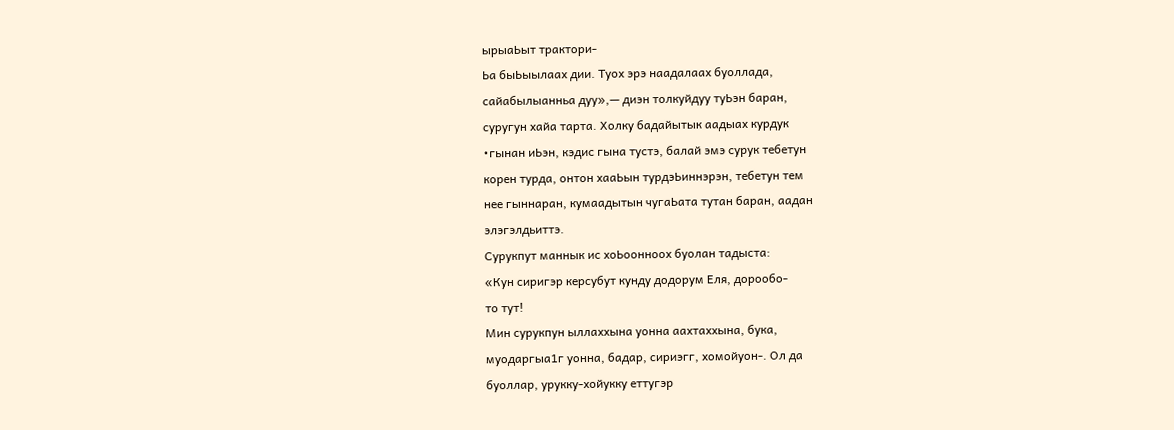ырыаЬыт трактори-
Ьа быЬыылаах дии. Туох эрэ наадалаах буоллада,
сайабылыанньа дуу»,— диэн толкуйдуу туЬэн баран,
суругун хайа тарта. Холку бадайытык аадыах курдук
•гынан иЬэн, кэдис гына тустэ, балай эмэ сурук тебетун
корен турда, онтон хааЬын турдэЬиннэрэн, тебетун тем
нее гыннаран, кумаадытын чугаЬата тутан баран, аадан
элэгэлдьиттэ.
Сурукпут маннык ис хоЬоонноох буолан тадыста:
«Кун сиригэр керсубут кунду додорум Еля, дорообо-
то тут!
Мин сурукпун ыллаххына уонна аахтаххына, бука,
муодаргыа1г уонна, бадар, сириэгг, хомойуон-. Ол да
буоллар, урукку-хойукку еттугэр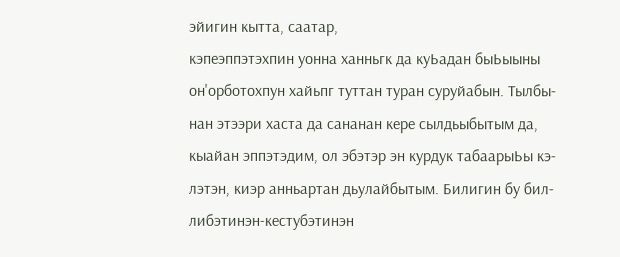эйигин кытта, саатар,
кэпеэппэтэхпин уонна ханньгк да куЬадан быЬыыны
он'орботохпун хайьпг туттан туран суруйабын. Тылбы-
нан этээри хаста да сананан кере сылдьыбытым да,
кыайан эппэтэдим, ол эбэтэр эн курдук табаарыЬы кэ-
лэтэн, киэр анньартан дьулайбытым. Билигин бу бил-
либэтинэн-кестубэтинэн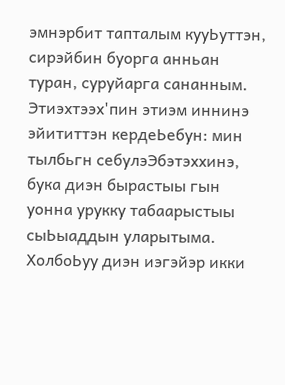эмнэрбит тапталым кууЬуттэн,
сирэйбин буорга анньан туран, суруйарга сананным.
Этиэхтээх'пин этиэм иннинэ эйититтэн кердеЬебун: мин
тылбьгн себулэЭбэтэххинэ, бука диэн бырастыы гын
уонна урукку табаарыстыы сыЬыаддын уларытыма.
ХолбоЬуу диэн иэгэйэр икки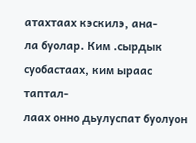атахтаах кэскилэ, ана-
ла буолар. Ким .сырдык суобастаах, ким ыраас таптал-
лаах онно дьулуспат буолуон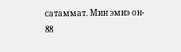сатаммат. Мин эмиэ он-
88